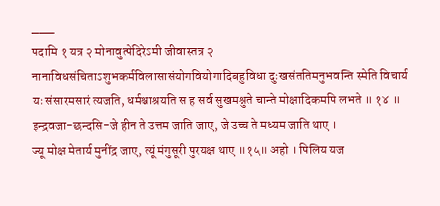___
पदामि १ यत्र २ मोनावुत्पेदिरेऽमी जीवास्तत्र २ नानाविधसंचिताऽशुभकर्मविलासासंयोगवियोगादिबहुविधा दुःखसंततिमनुभवन्ति स्मेति विचार्य यः संसारमसारं त्यजति, धर्मश्चाश्रयति स ह सर्व सुखमश्नुते चान्ते मोक्षादिकमपि लभते ॥ १४ ॥ इन्द्रवजा-छन्दसि-जे हीन ते उत्तम जाति जाए, जे उच्च ते मध्यम जाति थाए ।
ज्यू मोक्ष मेतार्य मुनींद्र जाए, त्यूं मंगुसूरी पुरयक्ष थाए ॥१५॥ अहो । पिलिय यज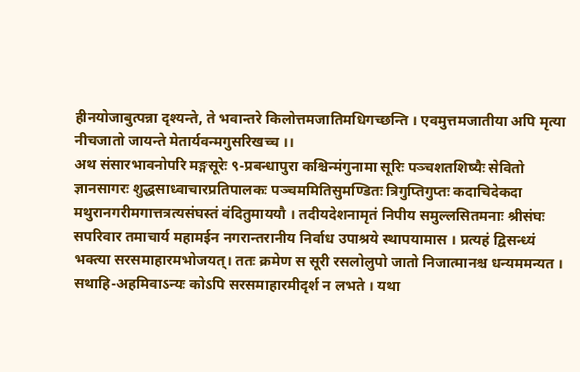हीनयोजाबुत्पन्ना दृश्यन्ते, ते भवान्तरे किलोत्तमजातिमधिगच्छन्ति । एवमुत्तमजातीया अपि मृत्या नीचजातो जायन्ते मेतार्यवन्मगुसरिखच्च ।।
अथ संसारभावनोपरि मङ्गसूरेः ९-प्रबन्धापुरा कश्चिन्मंगुनामा सूरिः पञ्चशतशिष्यैः सेवितो ज्ञानसागरः शुद्धसाध्वाचारप्रतिपालकः पञ्चममितिसुमण्डितः त्रिगुप्तिगुप्तः कदाचिदेकदा मथुरानगरीमगात्तत्रत्यसंघस्तं वंदितुमाययौ । तदीयदेशनामृतं निपीय समुल्लसितमनाः श्रीसंघः सपरिवार तमाचार्य महामईन नगरान्तरानीय निर्वाध उपाश्रये स्थापयामास । प्रत्यहं द्विसन्ध्यं भक्त्या सरसमाहारमभोजयत्। ततः क्रमेण स सूरी रसलोलुपो जातो निजात्मानश्च धन्यममन्यत । सथाहि-अहमिवाऽन्यः कोऽपि सरसमाहारमीदृर्श न लभते । यथा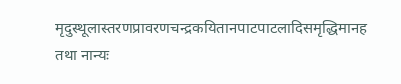मृदुस्थूलास्तरणप्रावरणचन्द्रकयितानपाटपाटलादिसमृद्धिमानह तथा नान्यः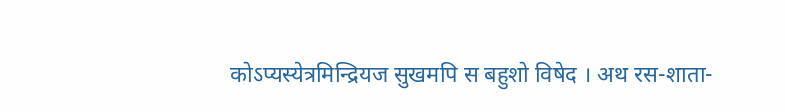कोऽप्यस्येत्रमिन्द्रियज सुखमपि स बहुशो विषेद । अथ रस-शाता-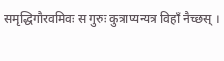समृद्धिगौरवमिवः स गुरुः कुत्राप्यन्यत्र विहाँ नैच्छस् ।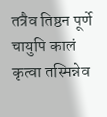तत्रैव तिष्ठन पूर्णे चायुपि कालं कृत्वा तस्मिन्नेव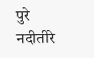पुरे नदीतीरे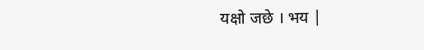यक्षो जछे । भय |